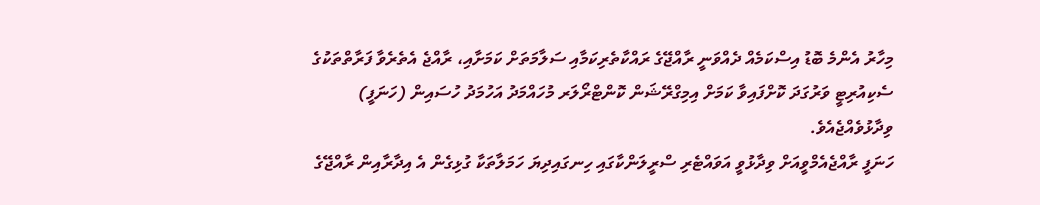މިހާރު އެންމެ ބޮޑު އިސްކަމެއް ދެއްވަނީ ރާއްޖޭގެ ރައްކާތެރިކަމާއި ސަލާމަތަށް ކަމަށާއި، ރާއްޖެ އެތެރެވާ ފަރާތްތަކުގެ ސެކިއުރިޓީ ވަރުގަދަ ކޮށްފައިވާ ކަމަށް އިމިގްރޭޝަން ކޮންޓްރޯލަރ މުހައްމަދު އަހުމަދު ހުސައިން (ހަނަފީ) ވިދާޅުވެއްޖެއެވެ.
ހަނަފީ ރާއްޖެއެމްވީއަށް ވިދާޅުވީ އަވައްޓެރި ސްރީލަންކާގައި ހިނގައިދިޔަ ހަމަލާތަކާ ގުޅިގެން އެ އިދާރާއިން ރާއްޖޭގެ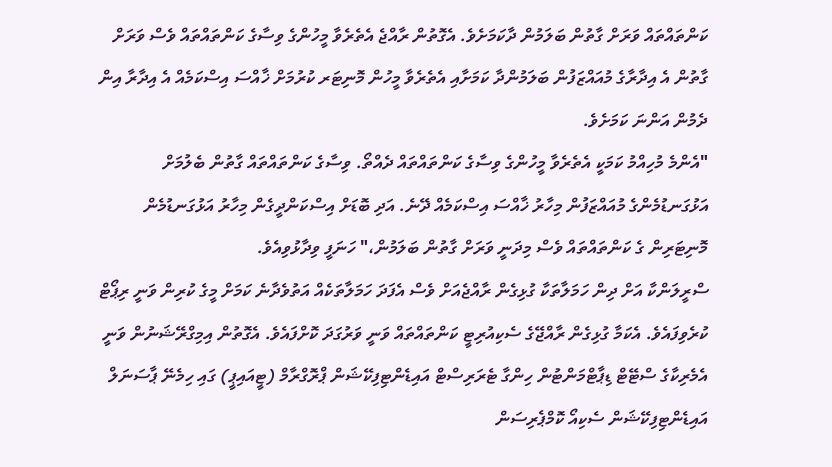ކަންތައްތައް ވަރަށް ގާތުން ބަލަމުން ދާކަމަށެވެ. އެގޮތުން ރާއްޖެ އެތެރެވާ މީހުންގެ ވިސާގެ ކަންތައްތައް ވެސް ވަރަށް ގާތުން އެ އިދާރާގެ މުއައްޒަފުން ބަލަމުންދާ ކަމަށާއި އެތެރެވާ މީހުން މޮނިޓަރ ކުރުމަށް ޚާއްސަ އިސްކަމެއް އެ އިދާރާ އިން ދެމުން އަންނަ ކަމަށެވެ.
"އެންމެ މުހިއްމު ކަމަކީ އެތެރެވާ މީހުންގެ ވިސާގެ ކަންތައްތައް ދެއްތޯ. ވިސާގެ ކަންތައްތައް ގާތުން ބެލުމަށް އަޅުގަނޑުމެންގެ މުއައްޒަފުން މިހާރު ޚާއްސަ އިސްކަމެއް ދޭނެ. އަދި ބޮޑަށް އިސްކަންދީގެން މިހާރު އަޅުގަނޑުމެން މޮނިޓަރިން ގެ ކަންތައްތައް ވެސް މިދަނީ ވަރަށް ގާތުން ބަލަމުން،" ހަނަފީ ވިދާޅުވިއެވެ.
ސްރީލަންކާ އަށް ދިން ހަމަލާތަކާ ގުޅިގެން ރާއްޖެއަށް ވެސް އެފަދަ ހަމަލާތަކެއް އަތުވެދާނެ ކަމަށް މީގެ ކުރިން ވަނީ ރިޕޯޓް ކުރެވިފައެވެ. އެކަމާ ގުޅިގެން ރާއްޖޭގެ ސެކިއުރިޓީ ކަންތައްތައް ވަނީ ވަރުގަދަ ކޮށްފައެވެ. އެގޮތުން އިމިގްރޭޝަނުން ވަނީ އެމެރިކާގެ ސްޓޭޓް ޑިޕާޓްމަންޓުން ހިންގާ ޓެރަރިސްޓް އައިޑެންޓިފިކޭޝަން ޕްރޮގްރާމް (ޓީއައިޕީ) ގައި ހިމެނޭ ޕާސަނަލް އައިޑެންޓިފިކޭޝަން ސެކިއޯ ކޮމްޕެރިސަން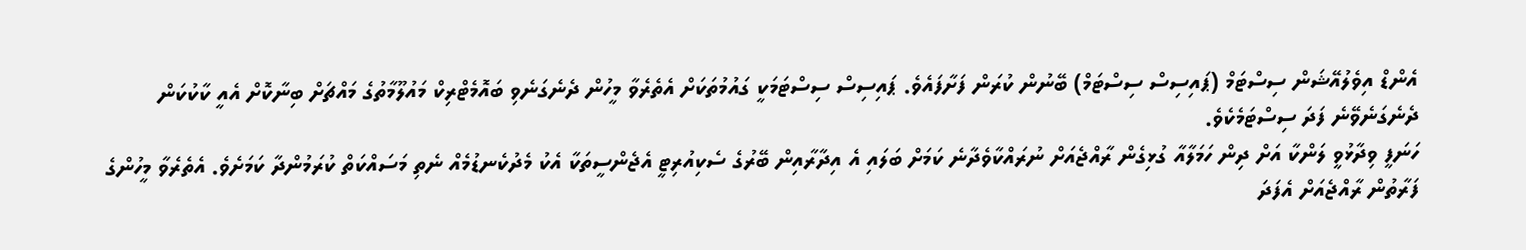އެންޑް އިވެލުއޭޝަން ސިސްޓަމް (ޕައިސިސް ސިސްޓަމް) ބޭނުން ކުރަން ފަށާފައެވެ. ޕައިސިސް ސިސްޓަމަކީ ގައުމުތަކަށް އެތެރެވާ މީހުން ދެނެގަނެވި ބައޮމެޓްރިކް މައުލޫމާތުގެ މައްޗަށް ބިނާކޮށް އެއީ ކާކުކަން ދެނެގަނެވޭނެ ފަދަ ސިސްޓަމެކެވެ.
ހަނަފީ ވިދާޅުވީ ލަންކާ އަށް ދިން ހަމަލާއާ ގުޅިގެން ރާއްޖެއަށް ނުރައްކާވެދާނެ ކަމަށް ބަލައި އެ އިދާރާއިން ބޭރުގެ ސެކިއުރިޓީ އެޖެންސީތަކާ އެކު މެދުކެނޑުމެއް ނެތި މަސައްކަތް ކުރަމުންދާ ކަމަށެވެ. އެތެރެވާ މީހުންގެ ފަރާތުން ރާއްޖެއަށް އެފަދަ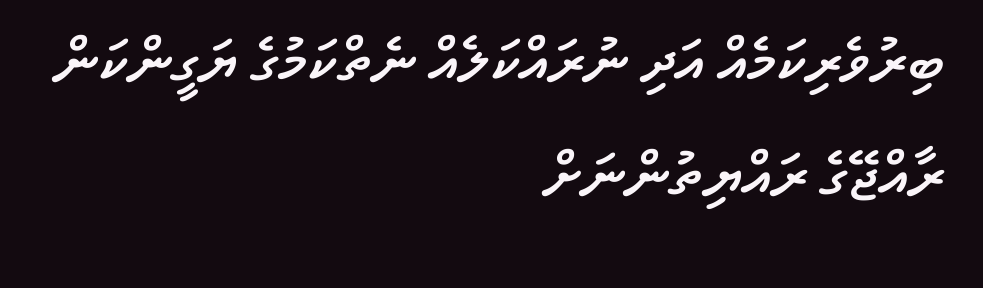ބިރުވެރިކަމެއް އަދި ނުރައްކަލެއް ނެތްކަމުގެ ޔަގީންކަން ރާއްޖޭގެ ރައްޔިތުންނަށް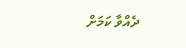ދެއްވާ ކަމަށް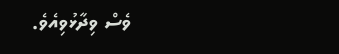ވެސް ވިދާޅުވިއެވެ.